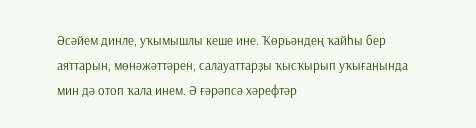Әсәйем динле, уҡымышлы кеше ине. Ҡөрьәндең ҡайһы бер аяттарын, мөнәжәттәрен, салауаттарҙы ҡысҡырып уҡығанында мин дә отоп ҡала инем. Ә ғәрәпсә хәрефтәр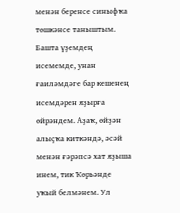менән беренсе синыфҡа төшкәнсе таныштым. Башта үҙемдең исемемде, унан ғаиләмдәге бар кешенең исемдәрен яҙырға өйрәндем. Аҙаҡ, өйҙән алыҫҡа киткәндә, әсәй менән ғәрәпсә хат яҙыша инем, тик Ҡөрьәнде уҡый белмәнем. Ул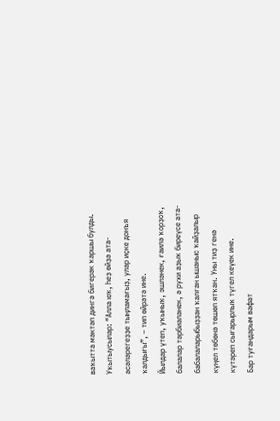ваҡытта мәктәп дингә бигерәк ҡаршы булды. Уҡытыусылар: “Алла юҡ, һеҙ өйҙә ата-әсәләрегеҙҙе тыңламағыҙ, улар иҫке донъя ҡалдығы”, – тип өйрәтә ине.
Йылдар үтеп, уҡыныҡ, эшләнек, ғаилә ҡорҙоҡ, балалар тәрбиәләнек, ә рухи аҙыҡ биреүсе ата-бабалаларыбыҙҙан ҡалған ышаныс ҡайҙалыр күңел төбөнә төшөп ятҡан. Уны тиҙ генә күтәреп сығарырлыҡ түгел кеүек ине.
Бар туғандарым вафат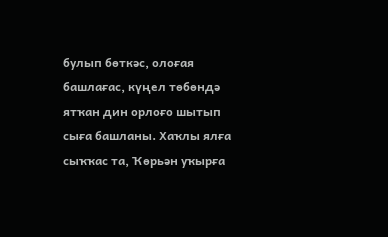булып бөткәс, олоғая башлағас, күңел төбөндә ятҡан дин орлоғо шытып сыға башланы. Хаҡлы ялға сыҡҡас та, Ҡөрьән уҡырға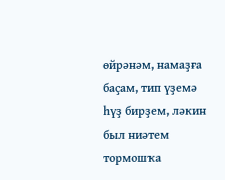өйрәнәм, намаҙға баҫам, тип үҙемә һүҙ бирҙем, ләкин был ниәтем тормошҡа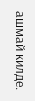ашмай килде.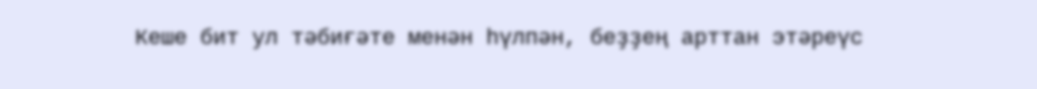Кеше бит ул тәбиғәте менән һүлпән, беҙҙең арттан этәреүс